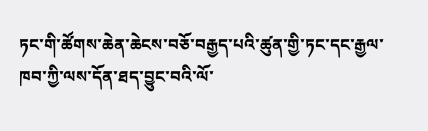ཏང་གི་ཚོགས་ཆེན་ཆེངས་བཅོ་བརྒྱད་པའི་ཚུན་གྱི་ཏང་དང་རྒྱལ་ཁབ་ཀྱི་ལས་དོན་ཐད་བྱུང་བའི་ལོ་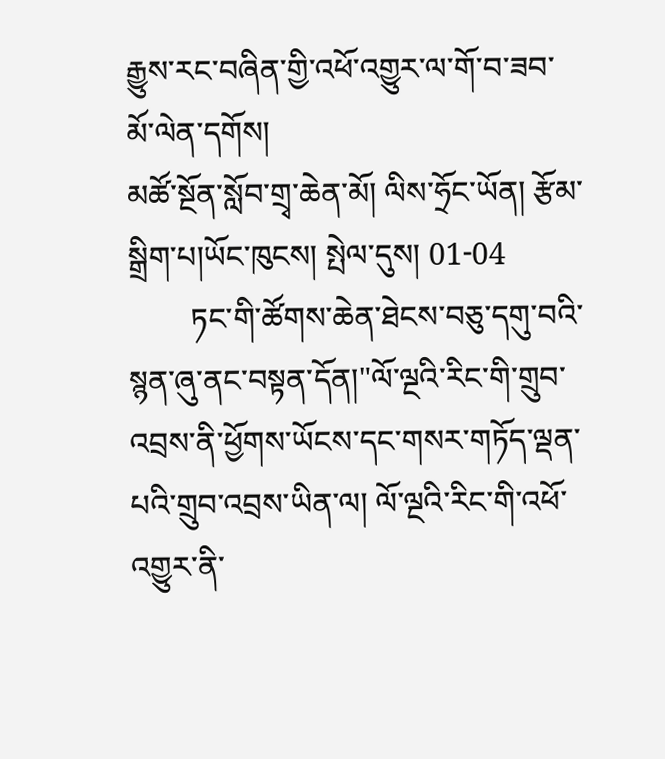རྒྱུས་རང་བཞིན་གྱི་འཕོ་འགྱུར་ལ་གོ་བ་ཟབ་མོ་ལེན་དགོས།
མཚོ་སྔོན་སློབ་གྲྭ་ཆེན་མོ། ལིས་ཧྲོང་ཡོན། རྩོམ་སྒྲིག་པ།ཡོང་ཁུངས། སྤེལ་དུས། 01-04
        ཏང་གི་ཚོགས་ཆེན་ཐེངས་བཅུ་དགུ་བའི་སྙན་ཞུ་ནང་བསྟན་དོན།"ལོ་ལྔའི་རིང་གི་གྲུབ་འབྲས་ནི་ཕྱོགས་ཡོངས་དང་གསར་གཏོད་ལྡན་པའི་གྲུབ་འབྲས་ཡིན་ལ། ལོ་ལྔའི་རིང་གི་འཕོ་འགྱུར་ནི་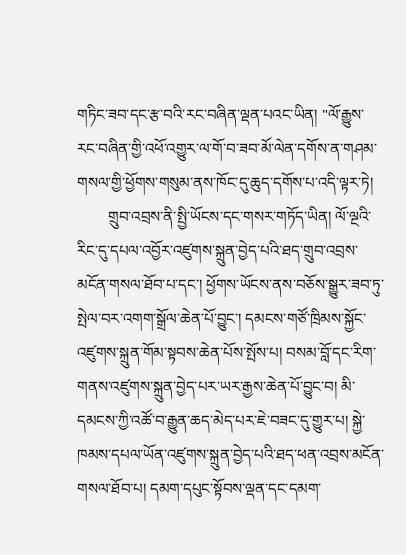གཏིང་ཟབ་དང་རྩ་བའི་རང་བཞིན་ལྡན་པའང་ཡིན། "ལོ་རྒྱུས་རང་བཞིན་གྱི་འཕོ་འགྱུར་ལ་གོ་བ་ཟབ་མོ་ལེན་དགོས་ན་གཤམ་གསལ་གྱི་ཕྱོགས་གསུམ་ནས་ཁོང་དུ་ཆུད་དགོས་པ་འདི་ལྟར་ཏེ།
        གྲུབ་འབྲས་ནི་སྤྱི་ཡོངས་དང་གསར་གཏོད་ཡིན། ལོ་ལྔའི་རིང་དུ་དཔལ་འབྱོར་འཛུགས་སྐྲུན་བྱེད་པའི་ཐད་གྲུབ་འབྲས་མངོན་གསལ་ཐོབ་པ་དང་། ཕྱོགས་ཡོངས་ནས་བཅོས་སྒྱུར་ཟབ་ཏུ་སྤེལ་བར་འགག་སྒྲོལ་ཆེན་པོ་བྱུང་། དམངས་གཙོ་ཁྲིམས་སྐྱོང་འཛུགས་སྐྲུན་གོམ་སྟབས་ཆེན་པོས་སྤོས་པ། བསམ་བློ་དང་རིག་གནས་འཛུགས་སྐྲུན་བྱེད་པར་ཡར་རྒྱས་ཆེན་པོ་བྱུང་བ། མི་དམངས་ཀྱི་འཚོ་བ་རྒྱུན་ཆད་མེད་པར་ཇེ་བཟང་དུ་གྱུར་པ། སྐྱེ་ཁམས་དཔལ་ཡོན་འཛུགས་སྐྲུན་བྱེད་པའི་ཐད་ཕན་འབྲས་མངོན་གསལ་ཐོབ་པ། དམག་དཔུང་སྟོབས་ལྡན་དང་དམག་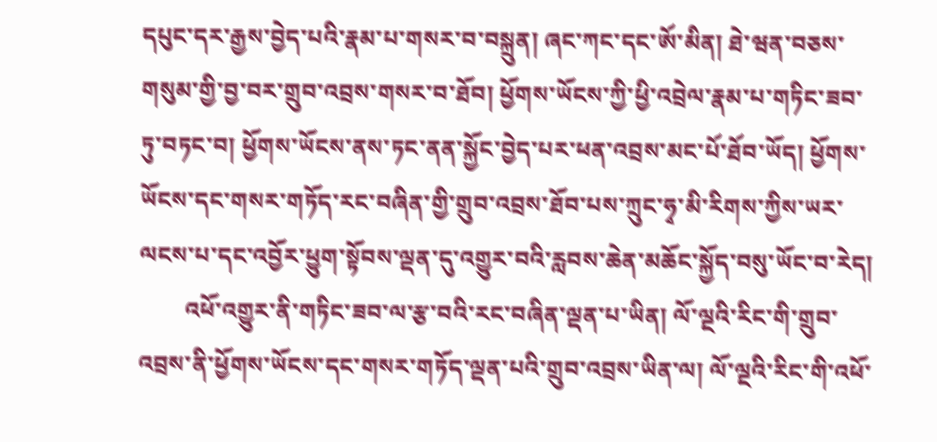དཔུང་དར་རྒྱས་བྱེད་པའི་རྣམ་པ་གསར་བ་བསྐྲུན། ཞང་ཀང་དང་ཨོ་མིན། ཐེ་ཝན་བཅས་གསུམ་གྱི་བྱ་བར་གྲུབ་འབྲས་གསར་བ་ཐོབ། ཕྱོགས་ཡོངས་ཀྱི་ཕྱི་འབྲེལ་རྣམ་པ་གཏིང་ཟབ་ཏུ་བཏང་བ། ཕྱོགས་ཡོངས་ནས་ཏང་ནན་སྐྱོང་བྱེད་པར་ཕན་འབྲས་མང་པོ་ཐོབ་ཡོད། ཕྱོགས་ཡོངས་དང་གསར་གཏོད་རང་བཞིན་གྱི་གྲུབ་འབྲས་ཐོབ་པས་ཀྲུང་ཧྭ་མི་རིགས་ཀྱིས་ཡར་ལངས་པ་དང་འབྱོར་ཕྱུག་སྟོབས་ལྡན་དུ་འགྱུར་བའི་རླབས་ཆེན་མཆོང་སྐྱོད་བསུ་ཡོང་བ་རེད།
        འཕོ་འགྱུར་ནི་གཏིང་ཟབ་ལ་རྩ་བའི་རང་བཞིན་ལྡན་པ་ཡིན། ལོ་ལྔའི་རིང་གི་གྲུབ་འབྲས་ནི་ཕྱོགས་ཡོངས་དང་གསར་གཏོད་ལྡན་པའི་གྲུབ་འབྲས་ཡིན་ལ། ལོ་ལྔའི་རིང་གི་འཕོ་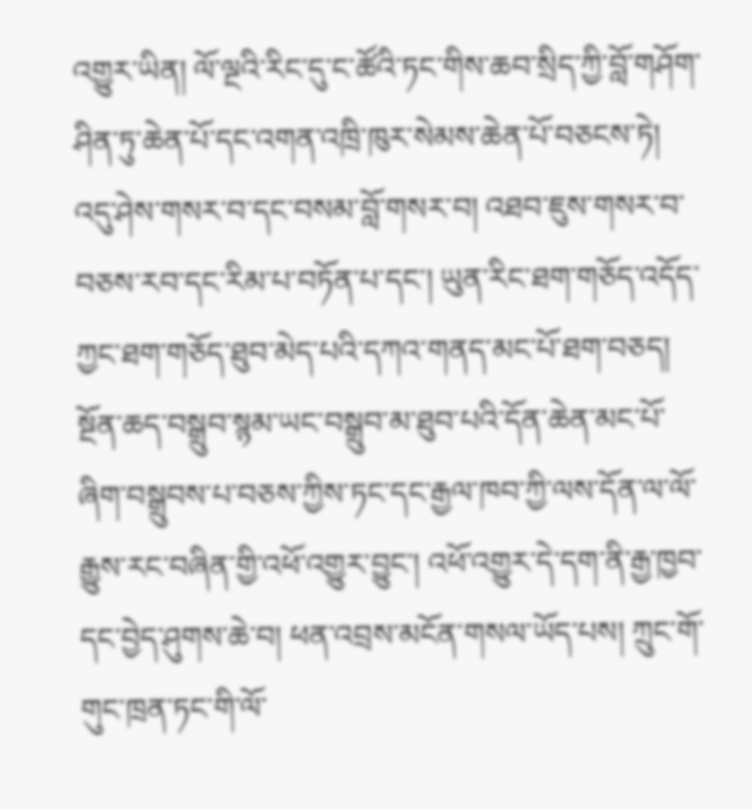འགྱུར་ཡིན། ལོ་ལྔའི་རིང་དུ་ང་ཚོའི་ཏང་གིས་ཆབ་སྲིད་ཀྱི་བློ་གཤོག་ཤིན་ཏུ་ཆེན་པོ་དང་འགན་འཁྲི་ཁུར་སེམས་ཆེན་པོ་བཅངས་ཏེ། འདུ་ཤེས་གསར་བ་དང་བསམ་བློ་གསར་བ། འཐབ་ཇུས་གསར་བ་བཅས་རབ་དང་རིམ་པ་བཏོན་པ་དང་། ཡུན་རིང་ཐག་གཅོད་འདོད་ཀྱང་ཐག་གཅོད་ཐུབ་མེད་པའི་དཀའ་གནད་མང་པོ་ཐག་བཅད། སྔོན་ཆད་བསྒྲུབ་སྙམ་ཡང་བསྒྲུབ་མ་ཐུབ་པའི་དོན་ཆེན་མང་པོ་ཞིག་བསྒྲུབས་པ་བཅས་ཀྱིས་ཏང་དང་རྒྱལ་ཁབ་ཀྱི་ལས་དོན་ལ་ལོ་རྒྱུས་རང་བཞིན་གྱི་འཕོ་འགྱུར་བྱུང་། འཕོ་འགྱུར་དེ་དག་ནི་རྒྱ་ཁྱབ་དང་བྱེད་ཤུགས་ཆེ་བ། ཕན་འབྲས་མངོན་གསལ་ཡོད་པས། ཀྲུང་གོ་གུང་ཁྲན་ཏང་གི་ལོ་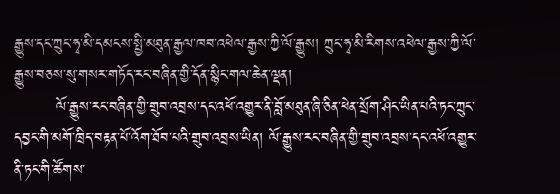རྒྱུས་དང་ཀྲུང་ཧྭ་མི་དམངས་སྤྱི་མཐུན་རྒྱལ་ཁབ་འཕེལ་རྒྱས་ཀྱི་ལོ་རྒྱུས། ཀྲུང་ཧྭ་མི་རིགས་འཕེལ་རྒྱས་ཀྱི་ལོ་རྒྱུས་བཅས་སུ་གསར་གཏོད་རང་བཞིན་གྱི་དོན་སྙིང་གལ་ཆེན་ལྡན།
        ལོ་རྒྱུས་རང་བཞིན་གྱི་གྲུབ་འབྲས་དང་འཕོ་འགྱུར་ནི་བློ་མཐུན་ཞི་ཅིན་ཕེན་སྲོག་ཤིང་ཡིན་པའི་ཏང་ཀྲུང་དབྱང་གི་མགོ་ཁྲིད་བརྟན་པོ་འོག་ཐོབ་པའི་གྲུབ་འབྲས་ཡིན། ལོ་རྒྱུས་རང་བཞིན་གྱི་གྲུབ་འབྲས་དང་འཕོ་འགྱུར་ནི་ཏང་གི་ཚོགས་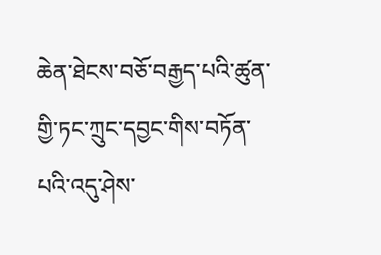ཆེན་ཐེངས་བཅོ་བརྒྱད་པའི་ཚུན་གྱི་ཏང་ཀྲུང་དབྱང་གིས་བཏོན་པའི་འདུ་ཤེས་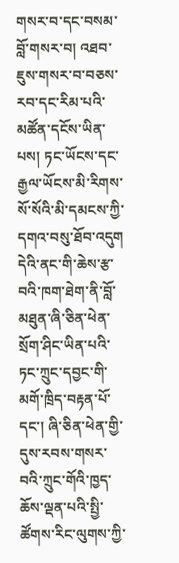གསར་བ་དང་བསམ་བློ་གསར་བ། འཐབ་ཇུས་གསར་བ་བཅས་རབ་དང་རིམ་པའི་མཚོན་དངོས་ཡིན་པས། ཏང་ཡོངས་དང་རྒྱལ་ཡོངས་མི་རིགས་སོ་སོའི་མི་དམངས་ཀྱི་དགའ་བསུ་ཐོབ་འདུག  དེའི་ནང་གི་ཆེས་རྩ་བའི་ཁག་ཐེག་ནི་བློ་མཐུན་ཞི་ཅིན་ཕེན་སྲོག་ཤིང་ཡིན་པའི་ཏང་ཀྲུང་དབྱང་གི་མགོ་ཁྲིད་བརྟན་པོ་དང་། ཞི་ཅིན་ཕེན་གྱི་དུས་རབས་གསར་བའི་ཀྲུང་གོའི་ཁྱད་ཆོས་ལྡན་པའི་སྤྱི་ཚོགས་རིང་ལུགས་ཀྱི་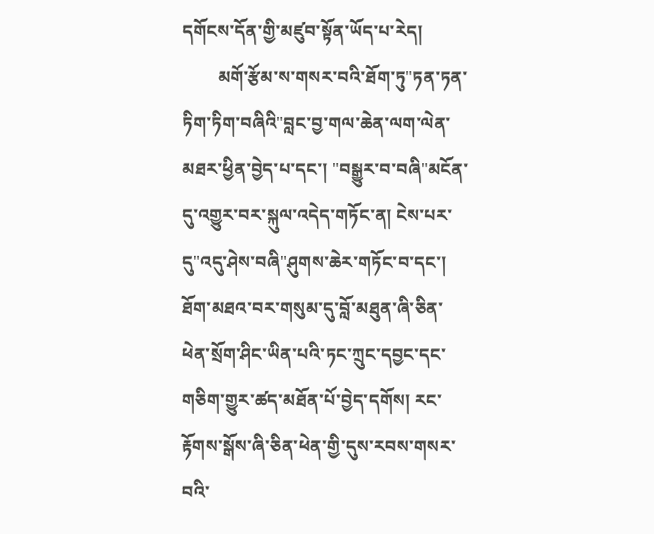དགོངས་དོན་གྱི་མཛུབ་སྟོན་ཡོད་པ་རེད།
        མགོ་རྩོམ་ས་གསར་བའི་ཐོག་ཏུ"ཏན་ཏན་ཏིག་ཏིག་བཞིའི"བླང་བྱ་གལ་ཆེན་ལག་ལེན་མཐར་ཕྱིན་བྱེད་པ་དང་། "བསྒྱུར་བ་བཞི"མངོན་དུ་འགྱུར་བར་སྐུལ་འདེད་གཏོང་ན། ངེས་པར་དུ"འདུ་ཤེས་བཞི"ཤུགས་ཆེར་གཏོང་བ་དང་། ཐོག་མཐའ་བར་གསུམ་དུ་བློ་མཐུན་ཞི་ཅིན་ཕེན་སྲོག་ཤིང་ཡིན་པའི་ཏང་ཀྲུང་དབྱང་དང་གཅིག་གྱུར་ཚད་མཐོན་པོ་བྱེད་དགོས། རང་རྟོགས་སྒོས་ཞི་ཅིན་ཕེན་གྱི་དུས་རབས་གསར་བའི་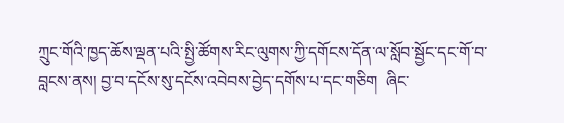ཀྲུང་གོའི་ཁྱད་ཆོས་ལྡན་པའི་སྤྱི་ཚོགས་རིང་ལུགས་ཀྱི་དགོངས་དོན་ལ་སློབ་སྦྱོང་དང་གོ་བ་བླངས་ནས། བྱ་བ་དངོས་སུ་དངོས་འབེབས་བྱེད་དགོས་པ་དང་གཅིག  ཞིང་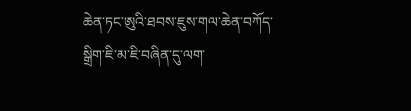ཆེན་ཏང་ཨུའི་ཐབས་ཇུས་གལ་ཆེན་བཀོད་སྒྲིག་ཇི་མ་ཇི་བཞིན་དུ་ལག་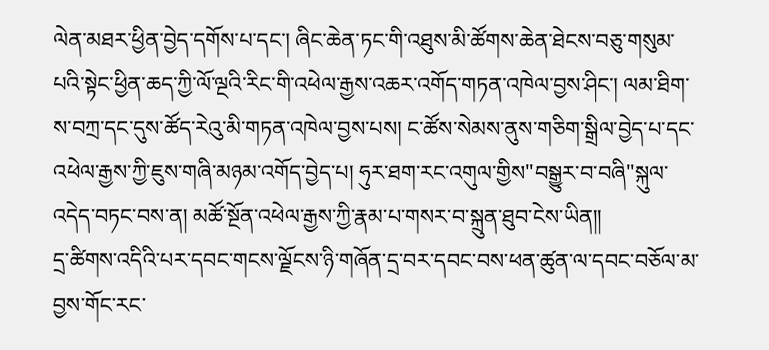ལེན་མཐར་ཕྱིན་བྱེད་དགོས་པ་དང་། ཞིང་ཆེན་ཏང་གི་འཐུས་མི་ཚོགས་ཆེན་ཐེངས་བཅུ་གསུམ་པའི་སྟེང་ཕྱིན་ཆད་ཀྱི་ལོ་ལྔའི་རིང་གི་འཕེལ་རྒྱས་འཆར་འགོད་གཏན་འཁེལ་བྱས་ཤིང་། ལམ་ཐིག་ས་བཀྲ་དང་དུས་ཚོད་རེའུ་མི་གཏན་འཁེལ་བྱས་པས། ང་ཚོས་སེམས་ནུས་གཅིག་སྒྲིལ་བྱེད་པ་དང་འཕེལ་རྒྱས་ཀྱི་ཇུས་གཞི་མཉམ་འགོད་བྱེད་པ། ཧུར་ཐག་རང་འགུལ་གྱིས"བསྒྱུར་བ་བཞི"སྐུལ་འདེད་བཏང་བས་ན། མཚོ་སྔོན་འཕེལ་རྒྱས་ཀྱི་རྣམ་པ་གསར་བ་སྐྲུན་ཐུབ་ངེས་ཡིན།།
དྲ་ཚིགས་འདིའི་པར་དབང་གངས་ལྗོངས་ཉི་གཞོན་དྲ་བར་དབང་བས་ཕན་ཚུན་ལ་དབང་བཅོལ་མ་བྱས་གོང་རང་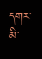དགར་མི་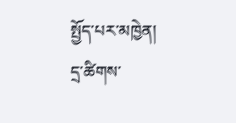སྤྱོད་པར་མཁྱེན།
དྲ་ཚིགས་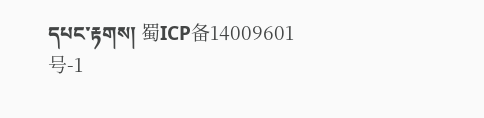དཔང་རྟགས། 蜀ICP备14009601号-1